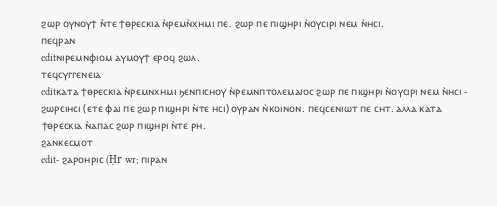ϩⲱⲣ ⲟⲩⲛⲟⲩϯ ⲛ̀ⲧⲉ ϯⲑⲣⲉⲥⲕⲓⲁ ⲛ̀ⲣⲉⲙⲛ̀ⲭⲏⲙⲓ ⲡⲉ. ϩⲱⲣ ⲡⲉ ⲡⲓϣⲏⲣⲓ ⲛ̀ⲟⲩⲥⲓⲣⲓ ⲛⲉⲙ ⲛ̀ⲏⲥⲓ.
ⲡⲉϥⲣⲁⲛ
editⲛⲓⲣⲉⲙⲛⲫⲓⲟⲙ ⲁⲩⲙⲟⲩϯ ⲉⲣⲟϥ ϩⲱⲗ.
ⲧⲉϥⲥⲩⲅⲅⲉⲛⲉⲓⲁ
editⲕⲁⲧⲁ ϯⲑⲣⲉⲥⲕⲓⲁ ⲛ̀ⲣⲉⲙⲛⲭⲏⲙⲓ ϧⲉⲛⲡⲓⲥⲏⲟⲩ ⲛ̀ⲣⲉⲙⲛⲡⲧⲟⲗⲉⲙⲁⲓⲟⲥ ϩⲱⲣ ⲡⲉ ⲡⲓϣⲏⲣⲓ ⲛ̀ⲟⲩⲥⲓⲣⲓ ⲛⲉⲙ ⲛ̀ⲏⲥⲓ - ϩⲱⲣⲥⲓⲏⲥⲓ (ⲉⲧⲉ ⲫⲁⲓ ⲡⲉ ϩⲱⲣ ⲡⲓϣⲏⲣⲓ ⲛ̀ⲧⲉ ⲏⲥⲓ) ⲟⲩⲣⲁⲛ ⲛ̀ⲕⲟⲓⲛⲟⲛ. ⲡⲉϥⲥⲉⲛⲓⲱⲧ ⲡⲉ ⲥⲏⲧ. ⲁⲗⲗⲁ ⲕⲁⲧⲁ ϯⲑⲣⲉⲥⲕⲓⲁ ⲛ̀ⲁⲡⲁⲥ ϩⲱⲣ ⲡⲓϣⲏⲣⲓ ⲛ̀ⲧⲉ ⲣⲏ.
ϩⲁⲛⲕⲉⲥⲙⲟⲧ
edit- ϩⲁⲣⲟⲏⲣⲓⲥ (Ḥr wr; ⲡⲓⲣⲁⲛ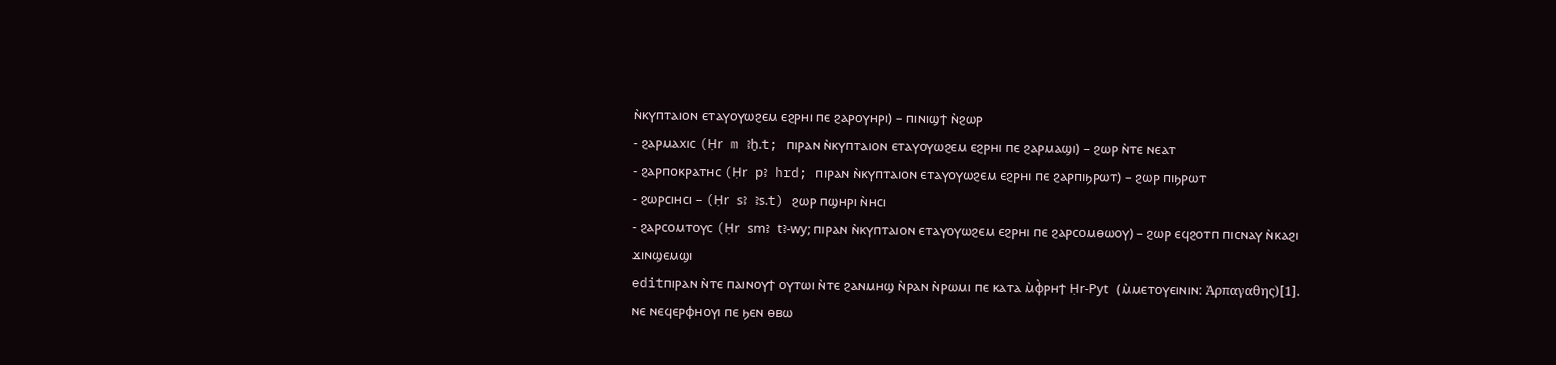ⲛ̀ⲕⲩⲡⲧⲁⲓⲟⲛ ⲉⲧⲁⲩⲟⲩⲱϩⲉⲙ ⲉϩⲣⲏⲓ ⲡⲉ ϩⲁⲣⲟⲩⲏⲣⲓ) – ⲡⲓⲛⲓϣϯ ⲛ̀ϩⲱⲣ
- ϩⲁⲣⲙⲁⲭⲓⲥ (Ḥr m ꜣḫ.t; ⲡⲓⲣⲁⲛ ⲛ̀ⲕⲩⲡⲧⲁⲓⲟⲛ ⲉⲧⲁⲩⲟⲩⲱϩⲉⲙ ⲉϩⲣⲏⲓ ⲡⲉ ϩⲁⲣⲙⲁϣⲓ) – ϩⲱⲣ ⲛ̀ⲧⲉ ⲛⲉⲁⲧ
- ϩⲁⲣⲡⲟⲕⲣⲁⲧⲏⲥ (Ḥr pꜣ hrd; ⲡⲓⲣⲁⲛ ⲛ̀ⲕⲩⲡⲧⲁⲓⲟⲛ ⲉⲧⲁⲩⲟⲩⲱϩⲉⲙ ⲉϩⲣⲏⲓ ⲡⲉ ϩⲁⲣⲡⲓϧⲣⲱⲧ) – ϩⲱⲣ ⲡⲓϧⲣⲱⲧ
- ϩⲱⲣⲥⲓⲏⲥⲓ – (Ḥr sꜣ ꜣs.t) ϩⲱⲣ ⲡϣⲏⲣⲓ ⲛ̀ⲏⲥⲓ
- ϩⲁⲣⲥⲟⲙⲧⲟⲩⲥ (Ḥr smꜣ tꜣ-wy; ⲡⲓⲣⲁⲛ ⲛ̀ⲕⲩⲡⲧⲁⲓⲟⲛ ⲉⲧⲁⲩⲟⲩⲱϩⲉⲙ ⲉϩⲣⲏⲓ ⲡⲉ ϩⲁⲣⲥⲟⲙⲑⲱⲟⲩ) – ϩⲱⲣ ⲉϥϩⲟⲧⲡ ⲡⲓⲥⲛⲁⲩ ⲛ̀ⲕⲁϩⲓ
ϫⲓⲛϣⲉⲙϣⲓ
editⲡⲓⲣⲁⲛ ⲛ̀ⲧⲉ ⲡⲁⲓⲛⲟⲩϯ ⲟⲩⲧⲱⲓ ⲛ̀ⲧⲉ ϩⲁⲛⲙⲏϣ ⲛ̀ⲣⲁⲛ ⲛ̀ⲣⲱⲙⲓ ⲡⲉ ⲕⲁⲧⲁ ⲙ̀ⲫ̀ⲣⲏϯ Ḥr-Pyt (ⲙ̀ⲙⲉⲧⲟⲩⲉⲓⲛⲓⲛ: Ἁρπαγαθης)[1]. ⲛⲉ ⲛⲉϥⲉⲣⲫⲏⲟⲩⲓ ⲡⲉ ϧⲉⲛ ⲑⲃⲱ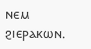ⲛⲉⲙ ϩⲓⲉⲣⲁⲕⲱⲛ.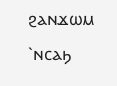ϩⲁⲛϫⲱⲙ `ⲛⲥⲁϧ